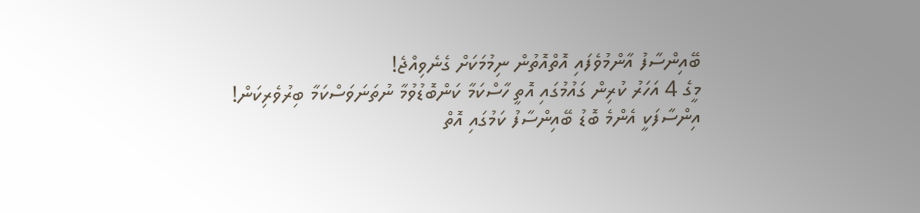ބޭއިންސާފު އާންމުވެފައި އޮތްއޮތުން ނިމުމަކަށް ގެނެވިއްޖެ!
މީގެ 4 އަހަރު ކުރިން ގައުމުގައި އޮތީ ހާސްކަމާ ކަންބޮޑުވުމާ ނުތަނަވަސްކަމާ ބިރުވެރިކަން!
އިންސާފަކީ އެންމެ ބޮޑު ބޭއިންސާފު ކަމުގައި އޮތް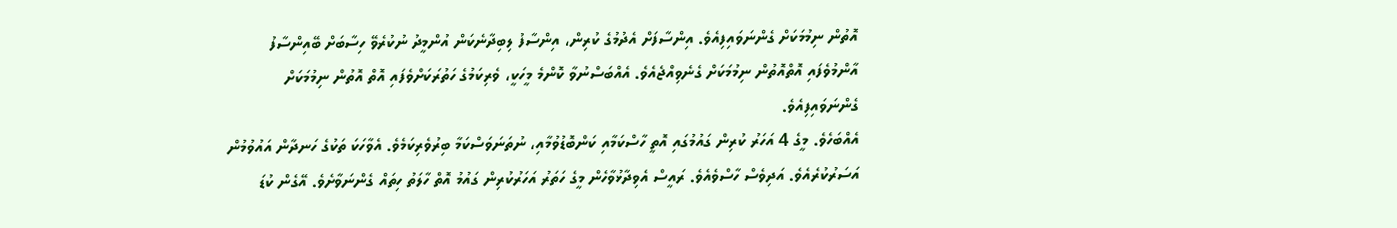އޮތުން ނިމުމަކަށް ގެންނަވައިފިއެވެ. އިންސާފަށް އެދުމުގެ ކުރިން، އިންސާފު ލިބިދާނެކަން އުންމީދު ނުކުރެވޭ ހިސާބަށް ބޭއިންސާފު އާންމުވެފައި އޮތްއޮތުން ނިމުމަކަށް ގެނެވިއްޖެއެވެ. އެއްބަސްނުވާ ކޮންމެ މީހަކީ، ވެރިކަމުގެ ހަތުރަކަށްވެފައި އޮތް އޮތުން ނިމުމަކަށް ގެންނަވައިފިއެވެ.
އެއްބަހެވެ. މީގެ 4 އަހަރު ކުރިން ގައުމުގައި އޮތީ ހާސްކަމާއި ކަންބޮޑުވުމާއި، ނުތަނަވަސްކަމާ ބިރުވެރިކަމެވެ. އެވާހަކަ ތަކުގެ ހަނދާން އައުވުމުން އަސަރުކުރެއެވެ. އަދިވެސް ހާސްވެއެވެ. ރައީސް އެވިދާޅުވާހެން މީގެ ހަތަރު އަހަރުކުރިން ގައުމު އޮތް ހާލަތު ހިތައް ގެންނަވާށެވެ. އޭގެން ކުޑަ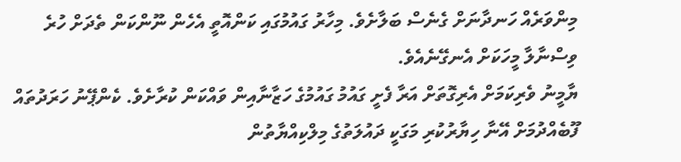މިންވަރެއް ހަނދާނަށް ގެނެސް ބަލާށެވެ. މިހާރު ގައުމުގައި ކަންއޮތީ އެހެން ނޫންކަން ތެދަށް ހުރެ ވިސްނާލާ މީހަކަށް އެނގޭނެއެވެ.
ޔާމީނު ވެރިކަމަށް އެރިގޮތަށް އަރާ ފެށީ ގައުމު ގައުމުގެ ހަޒާނާއިން ވައްކަން ކުރާށެވެ. ކެންޕޭނު ހަރަދުތައް ފޫބެއްދުމަށް އޭނާ ހިޔާރުކުރި މަގަކީ ދައުލަތުގެ މިލްކިއްޔާތުން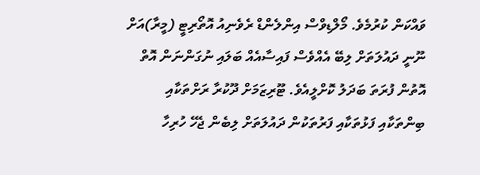ވައްކަން ކުރުމެވެ. މޯލްޑިވްސް އިންލެންޑް ރެވެނިއު އޮތޯރިޓީ (މީރާ)އަށް ނޫނީ ދައުލަތަށް ލިބޭ އެއްވެސް ފައިސާއެއް ބަލައި ނުގަންނަން އޮތް އޮތުން ފުރަތަ ބަދަލު ކޮށްލީއެވެ. ޓޫރިޒަމަށް ދޫކުރާ ރަށްތަކާއި ބިންތަކާއި ފަޅުތަކާއި ފަރުތަކުން ދައުލަތަށް ލިބެން ޖެހޭ ހުރިހާ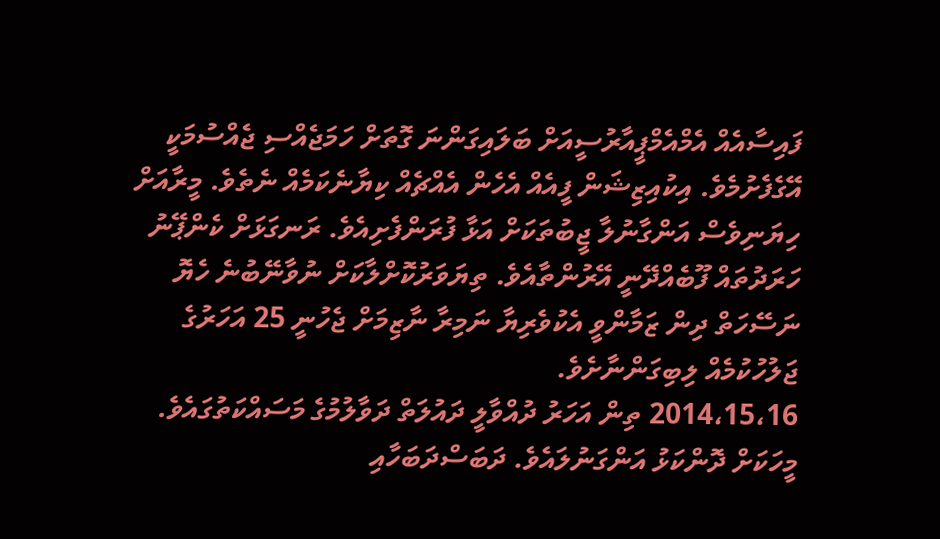ފައިސާއެއް އެމްއެމްޕީއާރުސީއަށް ބަލައިގަންނަ ގޮތަށް ހަމަޖެއްސި ޖެއްސުމަކީ އޭގެފެށުމެވެ. އިކުއިޒިޝަން ފީއެއް އެހެން އެއްޗެއް ކިޔާނެކަމެއް ނެތެވެ. މީރާއަށް ހިޔަނިވެސް އަންގާނުލާ ޖީބުތަކަށް އަޅާ ފުރަންފެށިއެވެ. ރަނގަޅަށް ކެންޕޭނު ހަރަދުތައް ފޫބެއްދޭނީ އޭރުންތާއެވެ. ތިޔަވަރުކޮށްލާކަށް ނުވާނޭބުނެ ހެޔޮ ނަސޭހަތް ދިން ޒަމާންވީ އެކުވެރިޔާ ނަމިރާ ނާޒިމަށް ޖެހުނީ 25 އަހަރުގެ ޖަލުހުކުމެއް ލިބިގަންނާށެވެ.
2014،15،16 ތިން އަހަރު ދުއްވާލީ ދައުލަތް ދަވާލުމުގެ މަސައްކަތުގައެވެ. މީހަކަށް ދޮންކަޅު އަންގަނުލައެވެ. ދަބަސްދަބަހާއި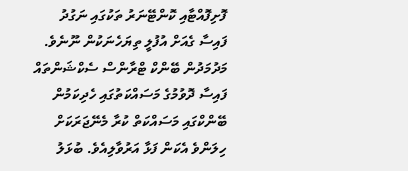ފޮށިފޮއްޓާއި ކޮންޓޭނަރު ތަކުގައި ނަގުދު ފައިސާ ގެއަށް އުފުލީ ތިޔަހެނަކުން ނޫނެވެ. މަދުމަދުން ބޭންކް ޓްރާންސް ސެކްޝަންތައް ފައިސާ ދޮވުމުގެ މަސައްކަތުގައި ހެދިކަމުން ބޭންކްގައި މަސައްކަތް ކުރާ މެނޭޖަރަކަށް ހިލަންވެ އެކަން ފަޅާ އަރުވާލިއެވެ. ބުޅަލު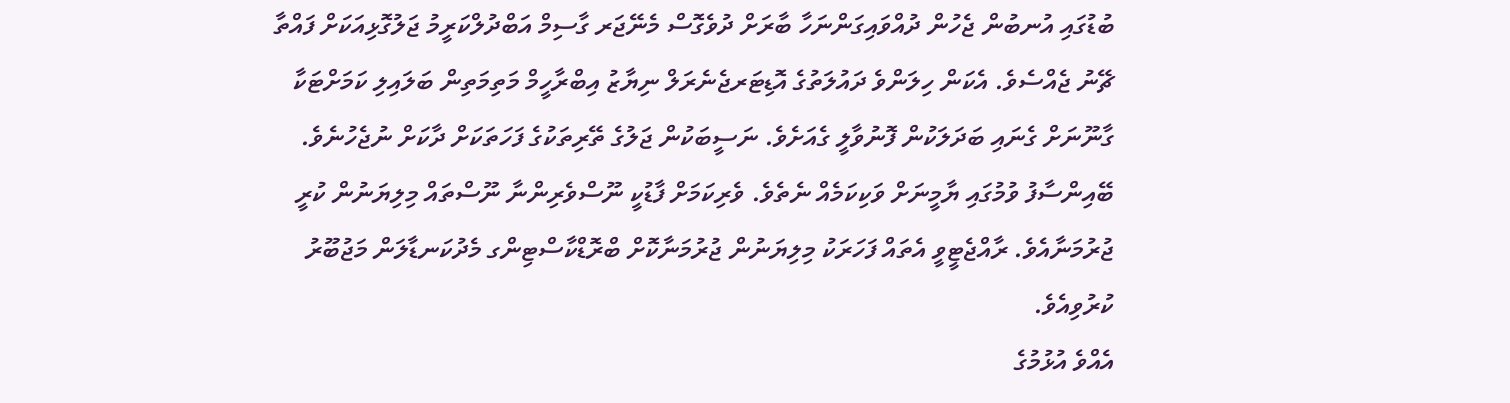ބުޑުގައި އުނބުން ޖެހުން ދުއްވައިގަންނަހާ ބާރަށް ދުވެގޮސް މެނޭޖަރ ގާސިމް އަބްދުލްކަރީމު ޖަލުގޮޅިއަކަށް ފައްތާ ޗޭނު ޖެއްސެވެ. އެކަން ހިލަންވެ ދައުލަތުގެ އޮޑިޓަރޖެނެރަލް ނިޔާޒު އިބްރާހީމް މަތިމަތިން ބަލައިލި ކަމަށްޓަކާ ގާނޫނަށް ގެނައި ބަދަލަކުން ފޮނުވާލީ ގެއަށެވެ. ނަސީބަކުން ޖަލުގެ ތޭރިތަކުގެ ފަހަތަކަށް ދާކަށް ނުޖެހުނެވެ.
ބޭއިންސާފު ވުމުގައި ޔާމީނަށް ވަކިކަމެއް ނެތެވެ. ވެރިކަމަށް ފާޑުކީ ނޫސްވެރިންނާ ނޫސްތައް މިލިޔަނުން ކުރީ ޖުރުމަނާއެވެ. ރާއްޖެޓީވީ އެތައް ފަހަރަކު މިލިޔަނުން ޖުރުމަނާކޮށް ބްރޮޑްކާސްޓިންގ މެދުކަނޑާލަން މަޖުބޫރު ކުރުވިއެވެ.
އެއްވެ އުޅުމުގެ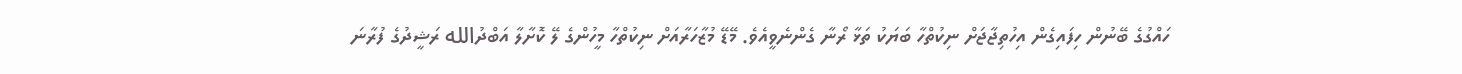ހައްގުގެ ބޭނުން ހިފައިގެން އިހުތިޖާޖަށް ނިކުތްހާ ބަޔަކު ތަޅާ ރޯނާ ގެންނެވީއެވެ. މޭޑޭ މުޒާހަރާއަށް ނިކުތްހާ މީހުންގެ ލޭ ކޮށާލާ އަބްދުالله ރަޝީދުގެ ފުރާނަ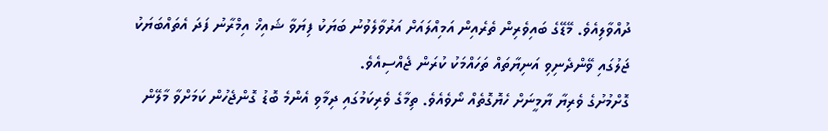ދުއްވާލިއެވެ. މޭޑޭގެ ބައިވެރިން ތެރެއިން އަމިއްލައަށް އަރުވާލެވުނު ބަޔަކު ފިޔަވާ ޝައިޚް އިމްރާނު ފަދަ އެތައްބަޔަކު ޖަލުގައި ވޭންދެނިވި އަނިޔާތައް ތަހައްމަކު ކުރަން ޖެއްސިއެވެ.
ގޮށްމުށުގެ ވެރިޔާ ޔާމީނަށް ހެޔޮގޮތެއް ނޯވެއެވެ. ތިމާގެ ވެރިކަމުގައި ދިމާވި އެންމެ ބޮޑު ގޮންޖެހުން ކަމަށްވާ މާލޭން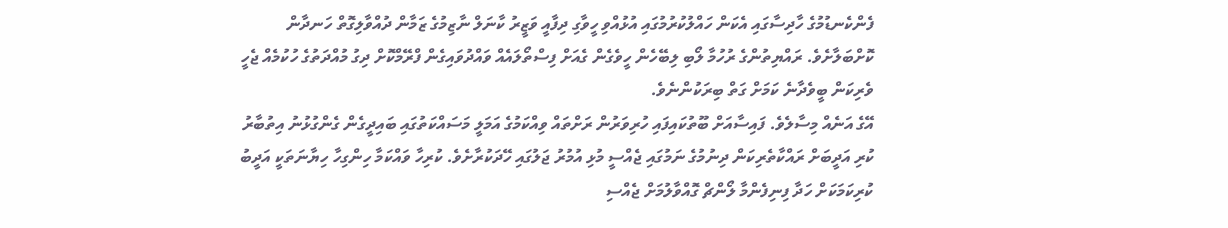ފެންކެނޑުމުގެ ހާދިސާގައި އެކަން ހައްލުކުރުމުގައި އުޅުއްވި ހީވާގި ދިފާއީ ވަޒީރު ކާނަލް ނާޒިމުގެ ޒަމާން ދުއްވާލިގޮތް ހަނދާން ކޮށްބަލާށެވެ. ރައްޔިތުންގެ ރުހުމާ ލޯބި ލިބޭހެން ހީވެގެން ގެއަށް ފިސްތޯލައެއް ވައްދުވައިގެން ފްރޭމްކޮށް ދިގު މުއްދަތުގެ ހުކުމެއް ޖެހީ ވެރިކަން ބީވެދާނެ ކަމަށް ގަތް ބިރަކުންނެވެ.
އޭގެ އަނެއް މިސާލެވެ. ފައިސާއަށް ބޫތުކައިފައި ހުރިވަރުން ރަށްތައް ވިއްކަމުގެ އަމަލީ މަސައްކަތުގައި ބައިދީގެން ގެންގުޅުނު އިތުބާރު ކުރި އަދީބަށް ރައްކާތެރިކަން ދިނުމުގެ ނަމުގައި ޖެއްސީ މުޅި އުމުރު ޖަލުގައި ހޭދަކުރާށެވެ. ކުރިހާ ވައްކަމާ ހިންގިހާ ހިޔާނަތަކީ އަދީބު ކުރިކަމަކަށް ހަދާ ފިނިފެންމާ ލޯންޗް ގޮއްވާލުމަށް ޖެއްސި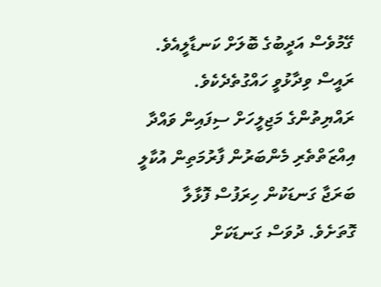ގޭމުވެސް އަދީބުގެ ބޮލަށް ކަނޑާލީއެވެ.
ރައީސް ވިދާޅުވީ ހައްގުތެދެކެވެ. ރައްޔިތުންގެ މަޖިލީހަށް ސިފައިން ވައްދާ އިއްޒަތްތެރި މެންބަރުން ފާރުމަތިން އުކާލީ ބަރަޖާ ގަނޑަކުން ހިރަފުސް ފޮޅާލާ ގޮތަށެވެ. ދުވަސް ގަނޑަކަށް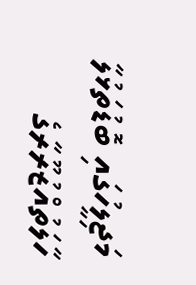މަޖިލީހުގައި ބޮޑުތަޅުލާ ހާލަތުއްޒުރޫރާގެ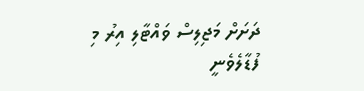ދަށަށް މަޖިލިސް ވައްޓާލި އިރު މި ފުޑާލެވެނީ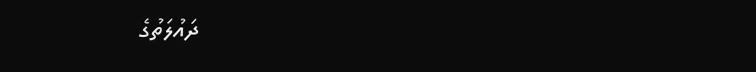ދައުލަތުގެ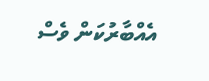އެއްބާރުކަން ވެސް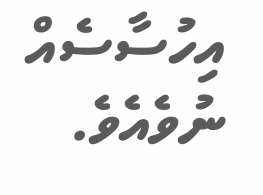އިހުސާސެއް ނުވެއެވެ.